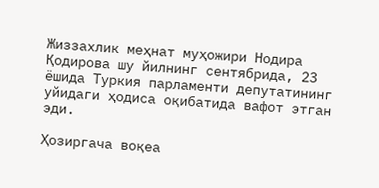Жиззахлик меҳнат муҳожири Нодира Қодирова шу йилнинг сентябрида, 23 ёшида Туркия парламенти депутатининг уйидаги ҳодиса оқибатида вафот этган эди.

Ҳозиргача воқеа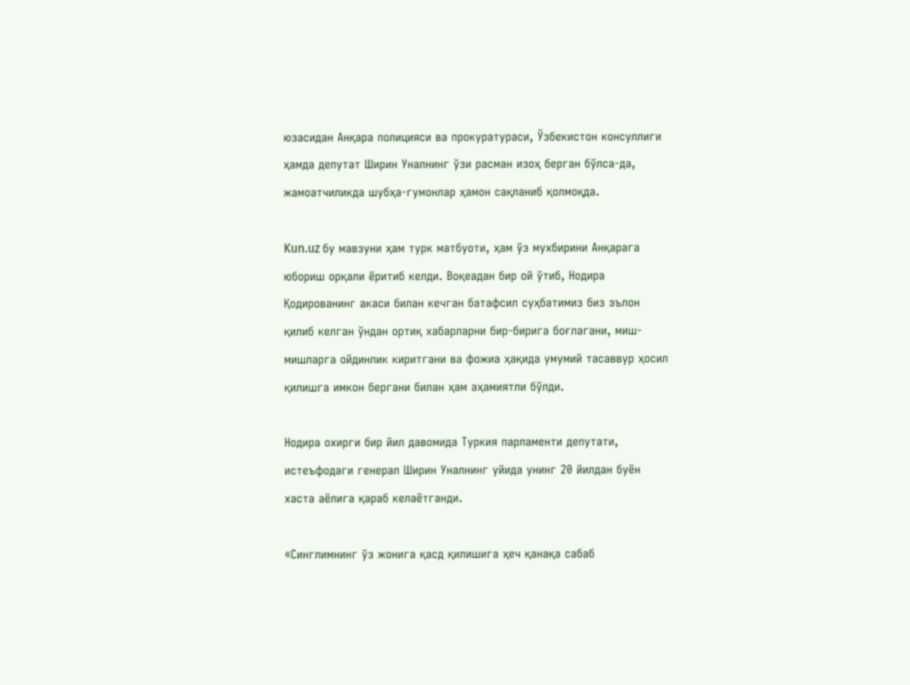юзасидан Анқара полицияси ва прокуратураси, Ўзбекистон консуллиги ҳамда депутат Ширин Уналнинг ўзи расман изоҳ берган бўлса-да, жамоатчиликда шубҳа-гумонлар ҳамон сақланиб қолмоқда.

Kun.uz бу мавзуни ҳам турк матбуоти, ҳам ўз мухбирини Анқарага юбориш орқали ёритиб келди. Воқеадан бир ой ўтиб, Нодира Қодированинг акаси билан кечган батафсил суҳбатимиз биз эълон қилиб келган ўндан ортиқ хабарларни бир-бирига боғлагани, миш-мишларга ойдинлик киритгани ва фожиа ҳақида умумий тасаввур ҳосил қилишга имкон бергани билан ҳам аҳамиятли бўлди.

Нодира охирги бир йил давомида Туркия парламенти депутати, истеъфодаги генерал Ширин Уналнинг уйида унинг 20 йилдан буён хаста аёлига қараб келаётганди.

«Синглимнинг ўз жонига қасд қилишига ҳеч қанақа сабаб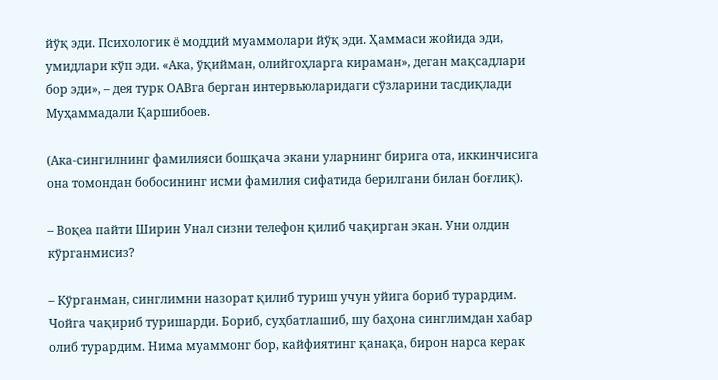йўқ эди. Психологик ё моддий муаммолари йўқ эди. Ҳаммаси жойида эди, умидлари кўп эди. «Ака, ўқийман, олийгоҳларга кираман», деган мақсадлари бор эди», – дея турк ОАВга берган интервьюларидаги сўзларини тасдиқлади Муҳаммадали Қаршибоев.

(Ака-сингилнинг фамилияси бошқача экани уларнинг бирига ота, иккинчисига она томондан бобосининг исми фамилия сифатида берилгани билан боғлиқ).

– Воқеа пайти Ширин Унал сизни телефон қилиб чақирган экан. Уни олдин кўрганмисиз?

– Кўрганман, синглимни назорат қилиб туриш учун уйига бориб турардим. Чойга чақириб туришарди. Бориб, суҳбатлашиб, шу баҳона синглимдан хабар олиб турардим. Нима муаммонг бор, кайфиятинг қанақа, бирон нарса керак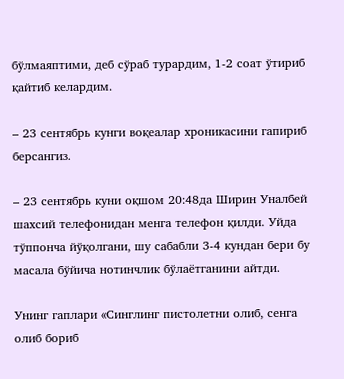бўлмаяптими, деб сўраб турардим, 1-2 соат ўтириб қайтиб келардим.

– 23 сентябрь кунги воқеалар хроникасини гапириб берсангиз.

– 23 сентябрь куни оқшом 20:48да Ширин Уналбей шахсий телефонидан менга телефон қилди. Уйда тўппонча йўқолгани, шу сабабли 3-4 кундан бери бу масала бўйича нотинчлик бўлаётганини айтди.

Унинг гаплари «Синглинг пистолетни олиб, сенга олиб бориб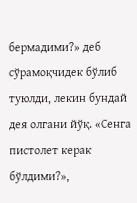бермадими?» деб сўрамоқчидек бўлиб туюлди, лекин бундай дея олгани йўқ. «Сенга пистолет керак бўлдими?»,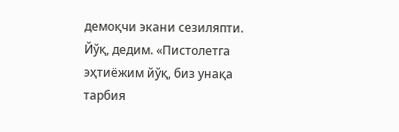демоқчи экани сезиляпти. Йўқ, дедим. «Пистолетга эҳтиёжим йўқ, биз унақа тарбия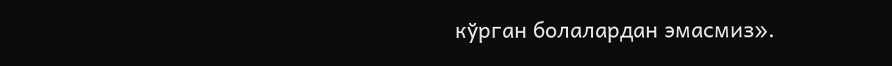кўрган болалардан эмасмиз».